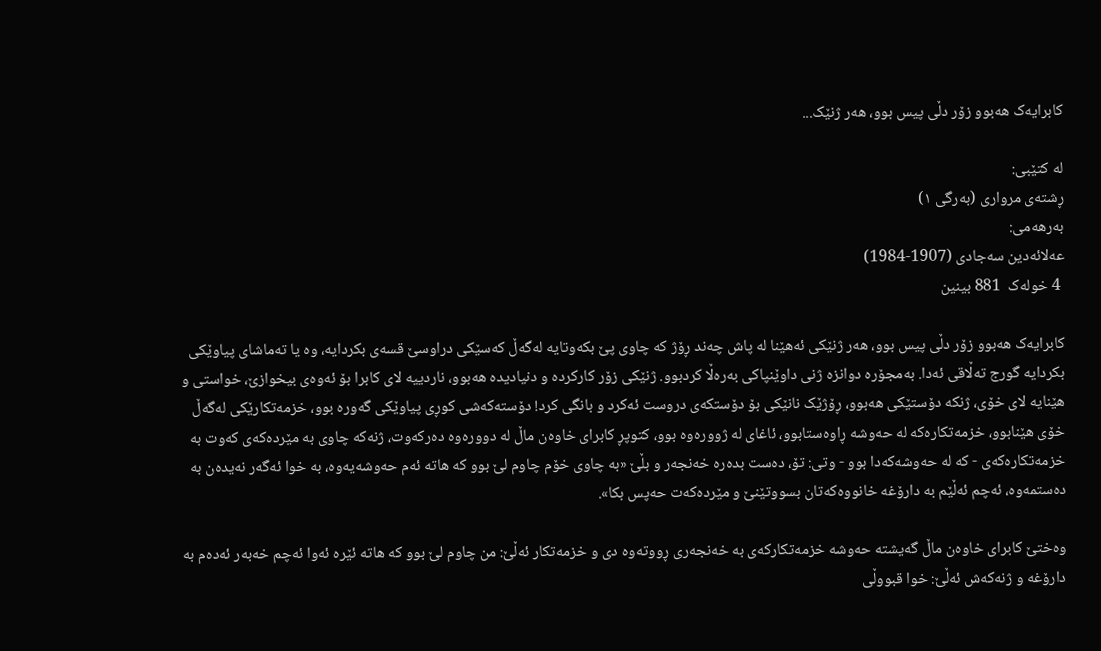کابرایەک هەبوو زۆر دڵی پیس بوو، هەر ژنێک...

لە کتێبی:
ڕشتەی مرواری (بەرگی ١)
بەرهەمی:
عەلائەدین سەجادی (1907-1984)
 4 خولەک  881 بینین

کابرایەک هەبوو زۆر دڵی پیس بوو، هەر ژنێکی ئەهێنا لە پاش چەند ڕۆژ کە چاوی پێ بکەوتایە لەگەڵ کەسێکی دراوسێ قسەی بکردایە، وە یا تەماشای پیاوێکی بکردایە گورج تەڵاقی ئەدا. بەمجۆرە دوانزە ژنی داوێنپاکی بەرەڵا کردبوو. ژنێکی زۆر کارکردە و دنیادیدە هەبوو، ناردییە لای کابرا بۆ ئەوەی بیخوازێ، خواستی و هێنایە لای خۆی، ژنکە دۆستێکی هەبوو، ڕۆژێک نانێکی بۆ دۆستکەی دروست ئەکرد و بانگی کرد! دۆستەکەشی کوڕی پیاوێکی گەورە بوو، خزمەتکارێکی لەگەڵ خۆی هێنابوو، خزمەتکارەکە لە حەوشە ڕاوەستابوو، ئاغای لە ژوورەوە بوو، کتوپڕ کابرای خاوەن ماڵ لە دوورەوە دەرکەوت، ژنەکە چاوی بە مێردەکەی کەوت بە خزمەتکارەکەی - کە لە حەوشەکەدا بوو - وتی: تۆ، دەست بدەرە خەنجەر و بڵێ «بە چاوی خۆم چاوم لێ بوو کە هاتە ئەم حەوشەیەوە، بە خوا ئەگەر نەیدەن بە دەستمەوە، ئەچم ئەڵێم بە دارۆغە خانووەکەتان بسووتێنێ و مێردەکەت حەپس بکا».

وەختێ کابرای خاوەن ماڵ گەیشتە حەوشە خزمەتکارکەی بە خەنجەری ڕووتەوە دی و خزمەتکار ئەڵێ: من چاوم لێ بوو کە هاتە ئێرە ئەوا ئەچم خەبەر ئەدەم بە دارۆغە و ژنەکەش ئەڵێ: خوا قبووڵی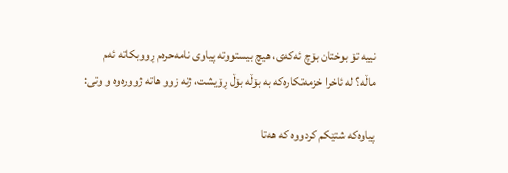نییە تۆ بوختان بۆچ ئەکەی، هیچ بیستووتە پیاوی نامەحرەم ڕووبکاتە ئەم ماڵە؟ لە ئاخرا خزمەتکارەکە بە بۆڵە بۆڵ ڕۆیشت، ژنە زوو هاتە ژوورەوە و وتی:

پیاوەکە شتێکم کردووە کە هەتا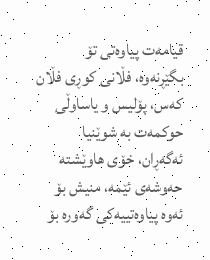قیامەت پیاوەتی تۆ بگێڕنەوە، فڵانی کوڕی فڵان کەس، پۆلیس و یاساوڵی حوکمەت بە شوێنیا ئەگەڕان، خۆی هاوێشتە حەوشەی ئێمە، منیش بۆ ئەوە پیاوەتییەکی گەورە بۆ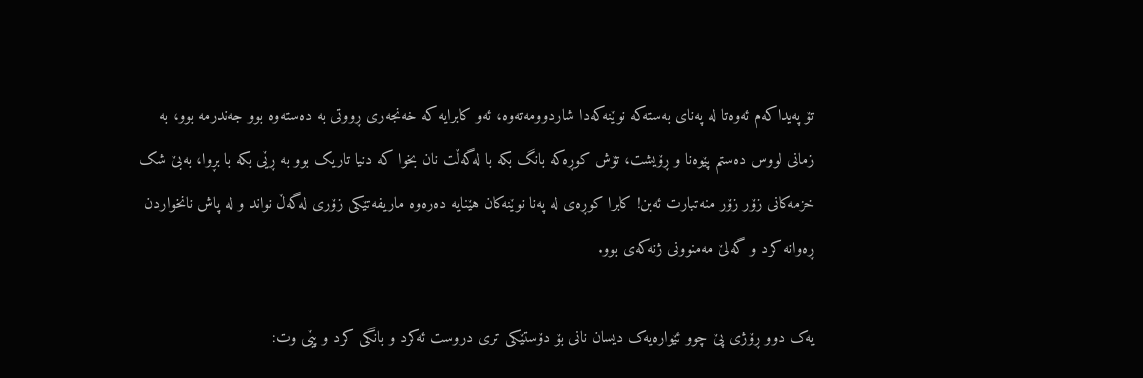تۆ پەیداکەم ئەوەتا لە پەنای بەستەکە نوێنەکەدا شاردوومەتەوە، ئەو کابرایە کە خەنجەری ڕووتی بە دەستەوە بوو جەندرمە بوو، بە زمانی لووس دەستم پێوەنا و ڕۆیشت، تۆش کوڕەکە بانگ بکە با لەگەڵت نان بخوا کە دنیا تاریک بوو بە ڕێی بکە با بڕوا، بەبێ شک خزمەکانی زۆر زۆر منەتبارت ئەبن! کابرا کوڕەی لە پەنا نوێنەکان هێنایە دەرەوە ماریفەتێکی زۆری لەگەڵ نواند و لە پاش نانخواردن ڕەوانە کرد و گەلێ مەمنوونی ژنەکەی بوو.

یەک دوو ڕۆژی پێ چوو ئێوارەیەک دیسان نانی بۆ دۆستێکی تری دروست ئەکرد و بانگی کرد و پێی وت: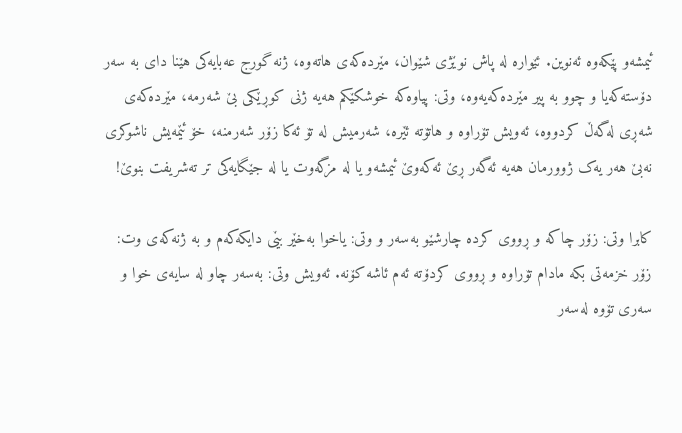ئیمشەو پێکەوە ئەنوین. ئێوارە لە پاش نوێژی شێوان، مێردەکەی هاتەوە، ژنە گورج عەبایەکی هێنا دای بە سەر دۆستەکەیا و چوو بە پیر مێردەکەیەوە، وتی: پیاوەکە خوشکێکم هەیە ژنی کوڕێکی بێ شەرمە، مێردەکەی شەڕی لەگەڵ کردووە، ئەویش تۆراوە و هاتۆتە ئێرە، شەرمیش لە تۆ ئەکا زۆر شەرمنە، خۆ ئێمەیش ناشوکری نەبێ هەر یەک ژوورمان هەیە ئەگەر ڕێ ئەکەوێ ئیمشەو یا لە مزگەوت یا لە جێگایەکی تر تەشریفت بنوێ!

کابرا وتی: زۆر چاکە و ڕووی کردە چارشێو بەسەر و وتی: یاخوا بەخێر بێی دایکەکەم و بە ژنەکەی وت: زۆر خزمەتی بکە مادام تۆراوە و ڕووی کردۆتە ئەم ئاشە کۆنە. ئەویش وتی: بەسەر چاو لە سایەی خوا و سەری تۆوە لەسەر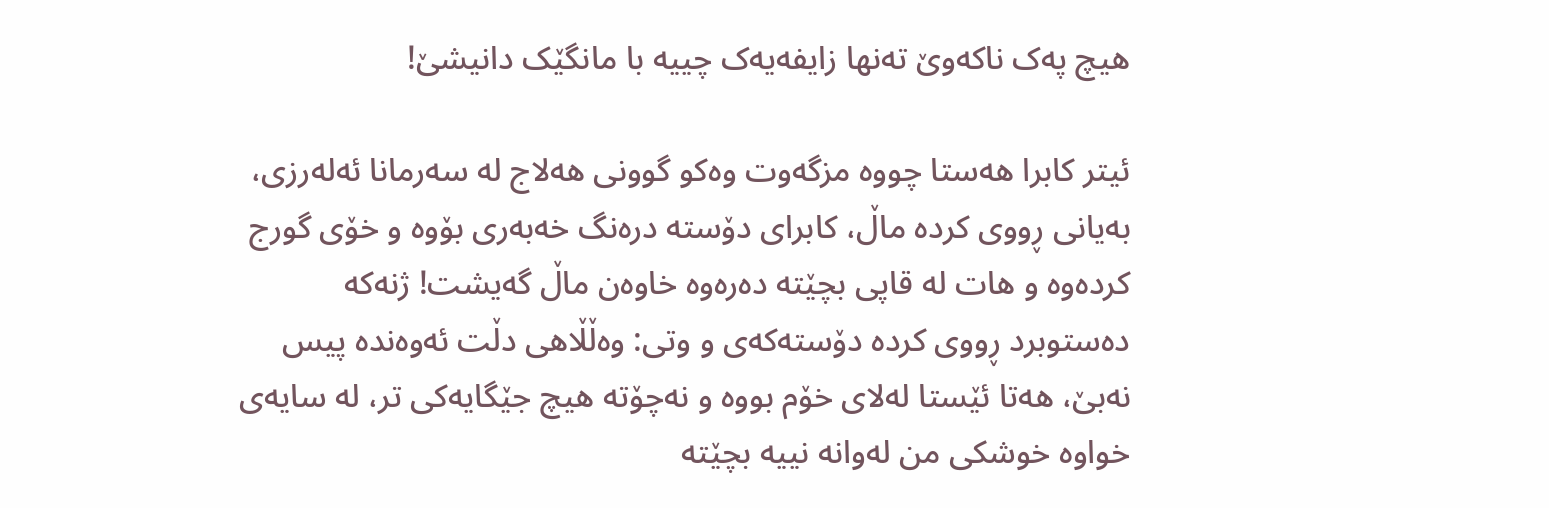هیچ پەک ناکەوێ تەنها زایفەیەک چییە با مانگێک دانیشێ!

ئیتر کابرا هەستا چووە مزگەوت وەکو گوونی هەلاج لە سەرمانا ئەلەرزی، بەیانی ڕووی کردە ماڵ، کابرای دۆستە درەنگ خەبەری بۆوە و خۆی گورج کردەوە و هات لە قاپی بچێتە دەرەوە خاوەن ماڵ گەیشت! ژنەکە دەستوبرد ڕووی کردە دۆستەکەی و وتی: وەڵڵاهی دڵت ئەوەندە پیس نەبێ، هەتا ئێستا لەلای خۆم بووە و نەچۆتە هیچ جێگایەکی تر، لە سایەی خواوە خوشکی من لەوانە نییە بچێتە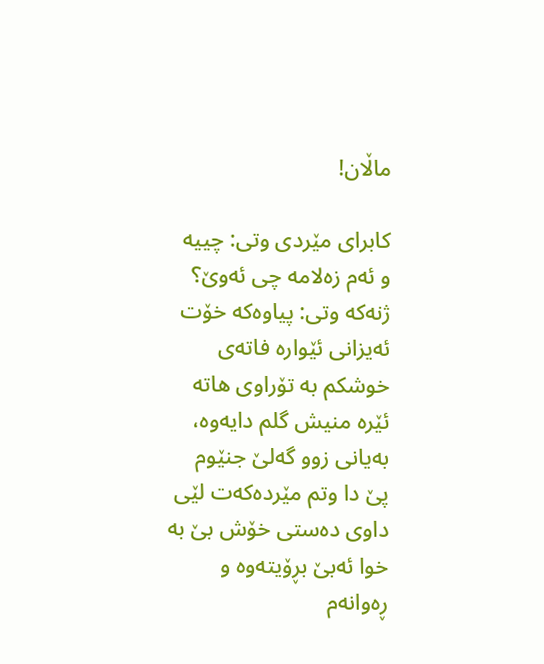ماڵان!

کابرای مێردی وتی: چییە و ئەم زەلامە چی ئەوێ؟ ژنەکە وتی: پیاوەکە خۆت ئەیزانی ئێوارە فاتەی خوشکم بە تۆراوی هاتە ئێرە منیش گلم دایەوە، بەیانی زوو گەلێ جنێوم پێ دا وتم مێردەکەت لێی داوی دەستی خۆش بێ بە خوا ئەبێ بڕۆیتەوە و ڕەوانەم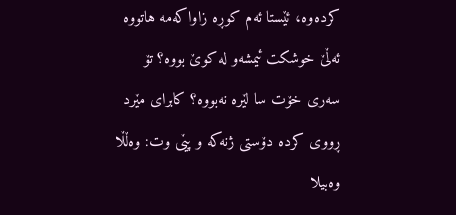کردەوە، ئێستا ئەم کوڕە زاواکەمە هاتووە ئەڵێ خوشکت ئیمشەو لە کوێ بووە؟ تۆ سەری خۆت سا لێرە نەبووە؟ کابرای مێرد ڕووی کردە دۆستی ژنەکە و پێی وت: وەڵڵا وەبیلا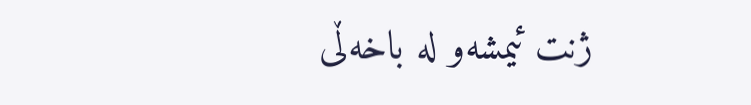ژنت ئیمشەو لە باخەڵی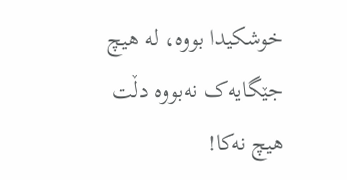خوشکیدا بووە، لە هیچ جێگایەک نەبووە دڵت هیچ نەکا!